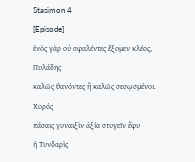Stasimon 4
[Episode]
ἑνὸς γὰρ οὐ σφαλέντες ἕξομεν κλέος,
Πυλάδης
καλῶς θανόντες ἢ καλῶς σεσῳσμένοι.
Χορός
πάσαις γυναιξὶν ἀξία στυγεῖν ἔφυ
ἡ Τυνδαρὶς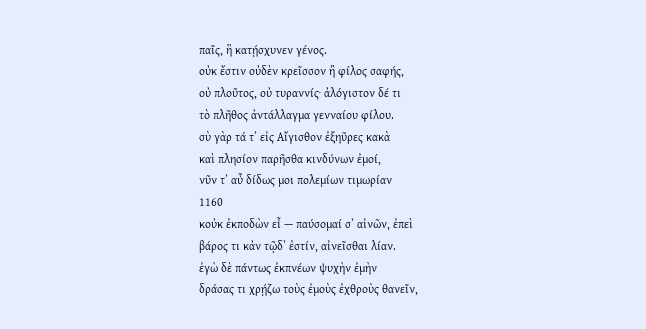παῖς, ἣ κατῄσχυνεν γένος.
οὐκ ἔστιν οὐδὲν κρεῖσσον ἢ φίλος σαφής,
οὐ πλοῦτος, οὐ τυραννίς· ἀλόγιστον δέ τι
τὸ πλῆθος ἀντάλλαγμα γενναίου φίλου.
σὺ γὰρ τά τʼ εἰς Αἴγισθον ἐξηῦρες κακὰ
καὶ πλησίον παρῆσθα κινδύνων ἐμοί,
νῦν τʼ αὖ δίδως μοι πολεμίων τιμωρίαν
1160
κοὐκ ἐκποδὼν εἶ — παύσομαί σʼ αἰνῶν, ἐπεὶ
βάρος τι κἀν τῷδʼ ἐστίν, αἰνεῖσθαι λίαν.
ἐγὼ δὲ πάντως ἐκπνέων ψυχὴν ἐμὴν
δράσας τι χρῄζω τοὺς ἐμοὺς ἐχθροὺς θανεῖν,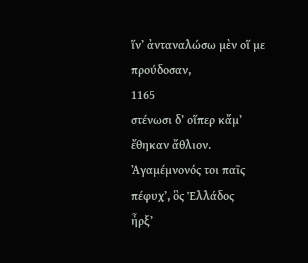ἵνʼ ἀνταναλώσω μὲν οἵ με προύδοσαν,
1165
στένωσι δʼ οἵπερ κἄμʼ ἔθηκαν ἄθλιον.
Ἀγαμέμνονός τοι παῖς πέφυχʼ, ὃς Ἑλλάδος
ἦρξʼ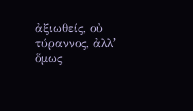ἀξιωθείς, οὐ τύραννος, ἀλλʼ ὅμως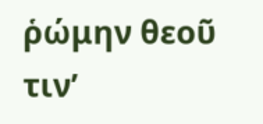ῥώμην θεοῦ τινʼ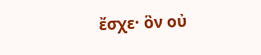ἔσχε· ὃν οὐ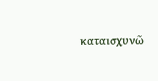καταισχυνῶ